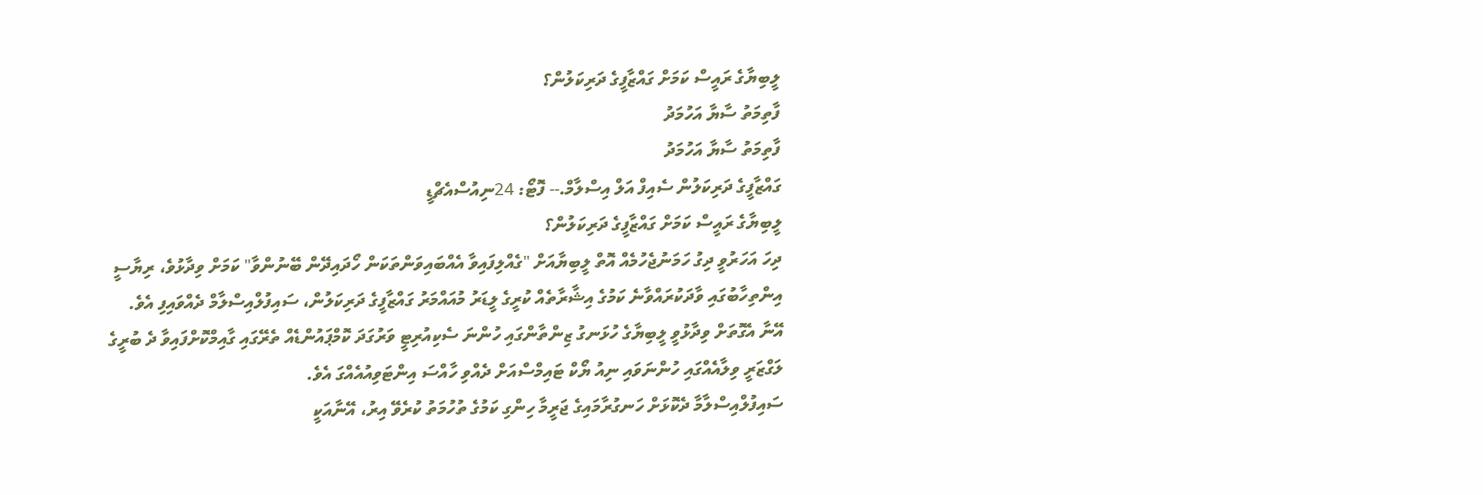ލީބިޔާގެ ރައީސް ކަމަށް ގައްޒާފީގެ ދަރިކަލުން؟
ފާތިމަތު ސާޔާ އަހުމަދު
ފާތިމަތު ސާޔާ އަހުމަދު
ގައްޒާފީގެ ދަރިކަލުން ސެއިފް އަލް އިސްލާމް.-- ފޮޓޯ: 24ނިއުސްއެޗްޑީ
ލީބިޔާގެ ރައީސް ކަމަށް ގައްޒާފީގެ ދަރިކަލުން؟
ދިހަ އަހަރުވީ ދިގު ހަމަނުޖެހުމެއް އޮތް ލީބިޔާއަށް "ގެއްލިފައިވާ އެއްބައިވަންތަކަން ހޯދައިދޭން ބޭނުންވާ" ކަމަށް ވިދާޅުވެ، ރިޔާސީ އިންތިހާބުގައި ވާދަކުރައްވާނެ ކަމުގެ އިޝާރާތެއް ކުރީގެ ލީޑަރު މުއައްމަރު ގައްޒާފީގެ ދަރިކަލުން، ސައިފުލްއިސްލާމް ދެއްވައިފި އެވެ.
އޭނާ އެގޮތަށް ވިދާޅުވީ ލީބިޔާގެ ހުޅަނގު ޒިންތާންގައި ހުންނަ ސެކިއުރިޓީ ވަރުގަދަ ކޮމްޕައުންޑެއް ތެރޭގައި ގާއިމްކޮށްފައިވާ ދެ ބުރީގެ ލަގްޒަރީ ވިލާއެއްގައި ހުންނަވައި ނިއު ޔޯކް ޓައިމްސްއަށް ދެއްވި ހާއްސަ އިންޓަވިއުއެއްގަ އެވެ.
ސައިފުލްއިސްލާމާ ދެކޮޅަށް ހަނގުރާމައިގެ ޖަރީމާ ހިންގި ކަމުގެ ތުހުމަތު ކުރެވޭ އިރު، އޭނާއަކީ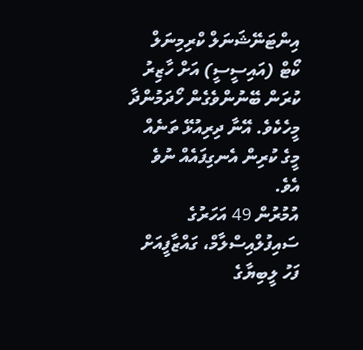އިންޓަނޭޝަނަލް ކްރިމިނަލް ކޯޓް (އައިސީސީ) އަށް ހާޒިރު ކުރަން ބޭނުންވެގެން ހޯދަމުންދާ މީހެކެވެ. އޭނާ ދިރިއުޅޭ ތަނެއް މީގެ ކުރިން އެނގިފައެއް ނުވެ އެވެ.
އުމުރުން 49 އަހަރުގެ ސައިފުލްއިސްލާމް، ގައްޒާފީއަށް ފަހު ލީބިޔާގެ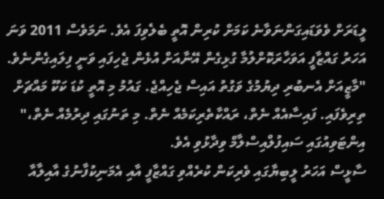ލީޑަރަށް ވެވަޑައިގަންނަވާނެ ކަމަށް ކުރިން އޮތީ ބެލެވިފަ އެވެ. ނަމަވެސް 2011 ވަނަ އަހަރު ގައްޒާފީ އަވަހާރަކޮށްލުމާ ގުޅިގެން އޭނާއަށް އުޅެން ޖެހިފައި ވަނީ ފިލައިގެންނެވެ.
"މާޒީއަށް އެނބުރި ދިޔުމުގެ ވަގުތު އައިސް ޖެހިއްޖެ. ގައުމު މި އޮތީ ކުޑަ ކަކޫ މައްޗަށް ތިރިވެފައި. ފައިސާއެއް ނެތް، ރައްކާތެރިކަމެއް ނެތް. މި ތަނުގައި ދިރުމެއް ނެތް،" އިންޓަވިއުގައި ސައިފުލްއިސްލާމް ވިދާޅުވި އެވެ.
ސާޅީސް އަހަރު ލީބިޔާގައި ވެރިކަން ކުރެއްވި ގައްޒާފީ އާއި އެމަނިކުފާނުގެ އާއިލާއާ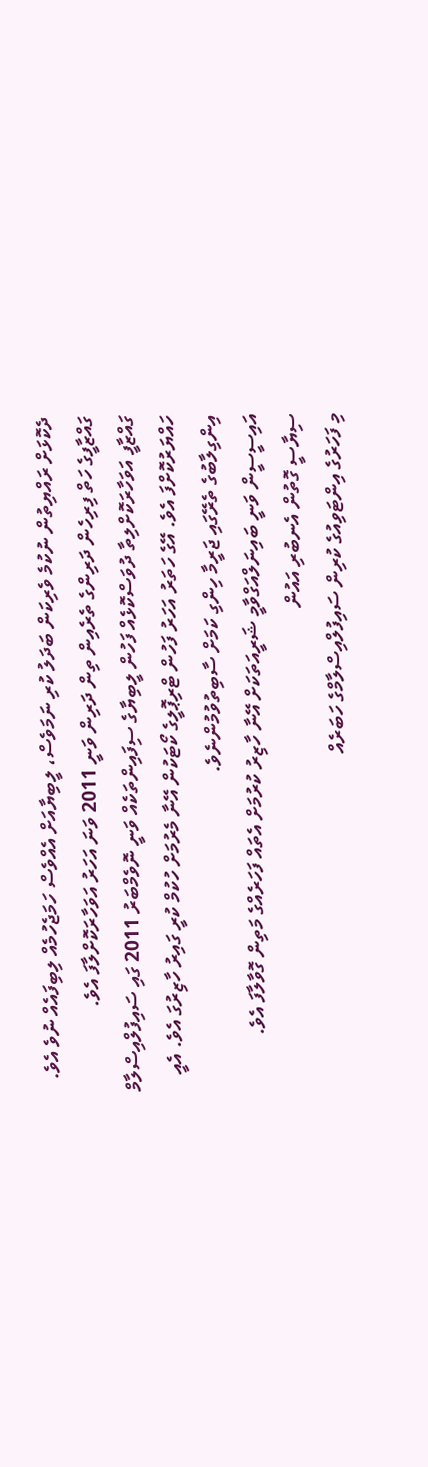ދެކޮޅަށް ރައްޔިތުން ނުކުމެ ވެރިކަން ބަދަލު ކުރި ނަމަވެސް، ލީބިޔާއަށް އެއްވެސް ހަމަޖެހުމެއް ލިބިފައެއް ނުވެ އެވެ.
ގައްޒާފީގެ ހަތް ފިރިހެން ދަރިންގެ ތެރެއިން ތިން ދަރިން ވަނީ 2011 ވަނަ އަހަރު އަވަހާރަކޮށްލާފަ އެވެ.
ގައްޒާފީ އަވަހާރަކޮށްލިތާ ދުވަސްކޮޅެއް ފަހުން ލީބިޔާގެ ސިފައިންތަކެއް ވަނީ ނޮވެމްބަރު 2011 ގައި ސައިފުލްއިސްލާމް ހައްޔަރުކޮށްފަ އެވެ. އޭގެ ހަތަރު އަހަރު ފަހުން ޓްރިޕޮލީގެ ކޯޓަކުން އޭނާ މެރުމަށް ހުކުމް ކުރީ ގައިރު ހާޒިރުގަ އެވެ. އެއީ އިންގިލާބުގެ ތެރޭގައި ޖަރީމާ ހިންގި ކަމަށް ސާބިތުވުމުންނެވެ.
އައިސީސީން ވަނީ ބައިނަލްއަގްވާމީ ޝަރީއަތަކަށް އޭނާ ހާޒިރު ކުރުމަށް އެތައް ފަހަރެއްގެ މަތިން ގޮވާލާފަ އެވެ.
ސިޔާސީ ގޮތުން އެނބުރި އައުން
މި ފަހަރުގެ އިންޓަވިއުގެ ކުރިން ސައިފުލްއިސްލާމްގެ ހަބަރެއް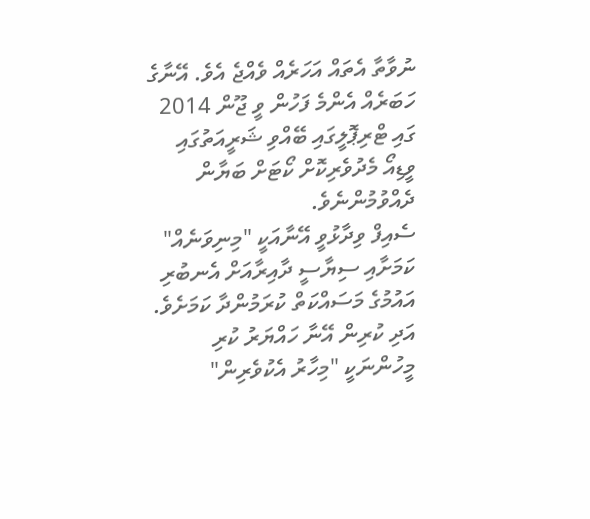ނުވާތާ އެތައް އަހަރެއް ވެއްޖެ އެވެ. އޭނާގެ ހަބަރެއް އެންމެ ފަހުން ވީ ޖޫން 2014 ގައި ޓްރިޕޮލީގައި ބޭއްވި ޝަރީއަތުގައި ވީޑިއޯ މެދުވެރިކޮށް ކޯޓަށް ބަޔާން ދެއްވުމުންނެވެ.
ސެއިފް ވިދާޅުވީ އޭނާއަކީ "މިނިވަނެއް" ކަމަށާއި ސިޔާސީ ދާއިރާއަށް އެނބުރި އައުމުގެ މަސައްކަތް ކުރަމުންދާ ކަމަށެވެ. އަދި ކުރިން އޭނާ ހައްޔަރު ކުރި މީހުންނަކީ "މިހާރު އެކުވެރިން"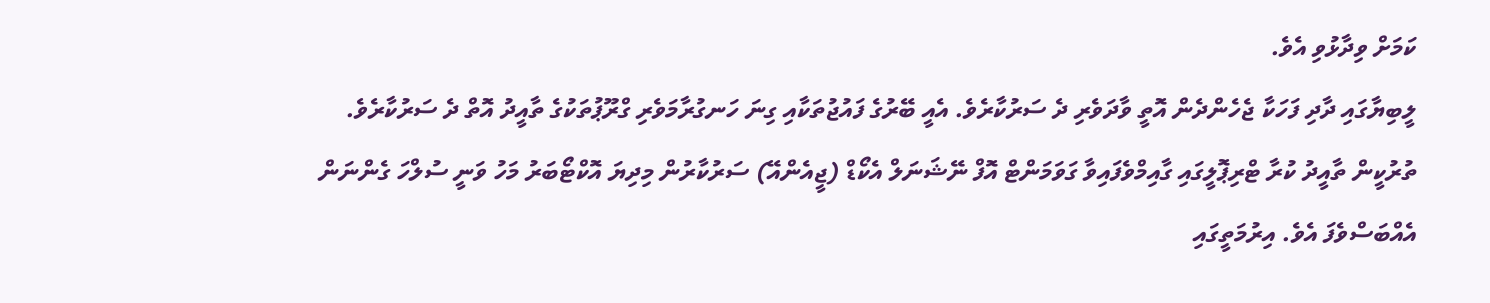ކަމަށް ވިދާޅުވި އެވެ.
ލީބިޔާގައި ދާދި ފަހަކާ ޖެހެންދެން އޮތީ ވާދަވެރި ދެ ސަރުކާރެވެ. އެއީ ބޭރުގެ ފައުޖުތަކާއި ގިނަ ހަނގުރާމަވެރި ގްރޫޕުތަކުގެ ތާއީދު އޮތް ދެ ސަރުކާރެވެ.
ތުރުކީން ތާއީދު ކުރާ ޓްރިޕޮލީގައި ގާއިމްވެފައިވާ ގަވަމަންޓް އޮފް ނޭޝަނަލް އެކޯޑް (ޖީއެންއޭ) ސަރުކާރުން މިދިޔަ އޮކްޓޯބަރު މަހު ވަނީ ސުލްހަ ގެންނަން އެއްބަސްވެފަ އެވެ. އިރުމަތީގައި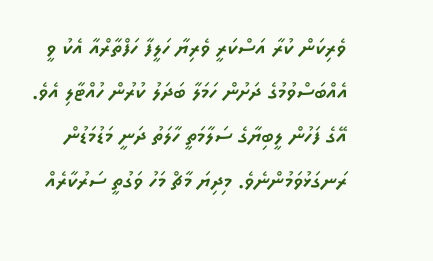ވެރިކަން ކުރާ އަސްކަރީ ވެރިޔާ ހަލީފާ ހަފްތާރްއާ އެކު ވީ އެއްބަސްވުމުގެ ދަށުން ހަމަލާ ބަދަލު ކުރުން ހުއްޓާލި އެވެ.
އޭގެ ފަހުން ލީބިޔާގެ ސަލާމަތީ ހާލަތު ދަނީ މަޑުމަޑުން ރަނގަޅުވަމުންނެވެ. މިދިޔަ މާޗް މަހު ވަގުތީ ސަރުކާރެއް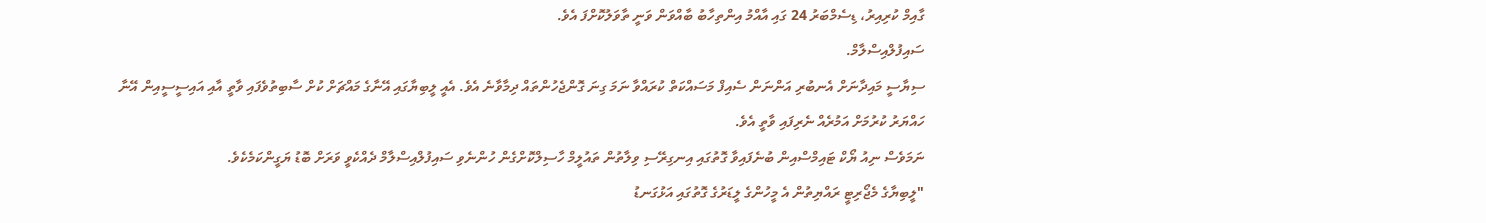ގާއިމް ކުރިއިރު، ޑިސެމްބަރު 24 ގައި އާއްމު އިންތިހާބު ބާއްވަން ވަނީ ތާވަލުކޮށްފަ އެވެ.
ސައިފުލްއިސްލާމް.
ސިޔާސީ މައިދާނަށް އެނބުރި އަންނަން ސެއިފް މަސައްކަތް ކުރައްވާ ނަމަ ގިނަ ގޮންޖެހުންތައް ދިމާވާނެ އެވެ. އެއީ ލީބިޔާގައި އޭނާގެ މައްޗަށް ކުށް ސާބިތުވެފައި ވާތީ އާއި އައިސީސީއިން އޭނާ ހައްޔަރު ކުރުމަށް އަމުރެއް ނެރިފައި ވާތީ އެވެ.
ނަމަވެސް ނިއު ޔޯކް ޓައިމްސްއިން ބުނެފައިވާ ގޮތުގައި އިނގިރޭސި ވިލާތުން ތައުލީމް ހާސިލްކޮށްގެން ހުންނެވި ސައިފުލްއިސްލާމް ދެއްކެވީ ވަރަށް ބޮޑު ޔަގީންކަމެކެވެ.
"ލީބިޔާގެ މެޖޯރިޓީ ރައްޔިތުން އެ މީހުންގެ ލީޑަރުގެ ގޮތުގައި އަޅުގަނޑު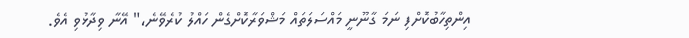އިންތިހާބުކޮށްފި ނަމަ ގާނޫނީ މައްސަލަތައް މަޝްވަރާކޮށްގެން ހައްލު ކުރެވޭނެ،" އޭނާ ވިދާޅުވި އެވެ.